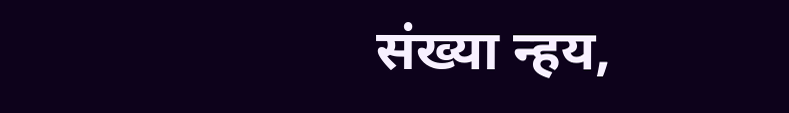संख्या न्हय,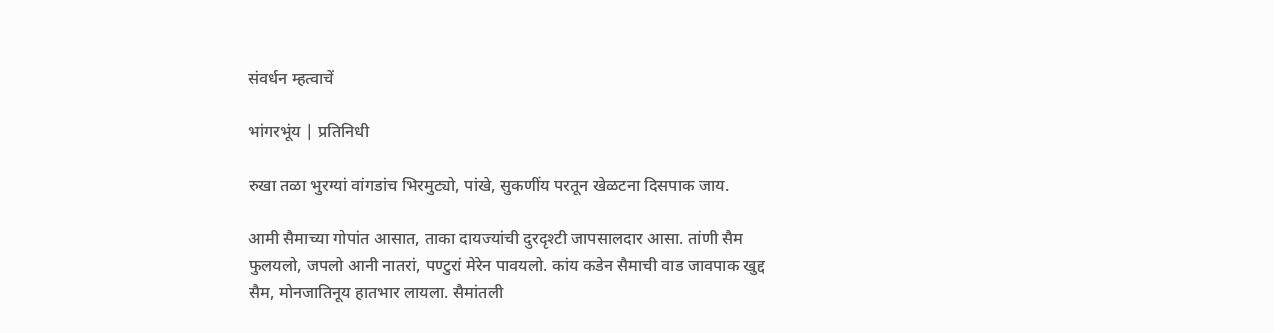संवर्धन म्हत्वाचें

भांगरभूंय | प्रतिनिधी

रुखा तळा भुरग्यां वांगडांच भिरमुट्यो, पांखे, सुकणींय परतून खेळटना दिसपाक जाय.

आमी सैमाच्या गोपांत आसात, ताका दायज्यांची दुरदृश्टी जापसालदार आसा. तांणी सैम फुलयलो, जपलो आनी नातरां, पण्टुरां मेरेन पावयलो. कांय कडेन सैमाची वाड जावपाक खुद्द सैम, मोनजातिनूय हातभार लायला. सैमांतली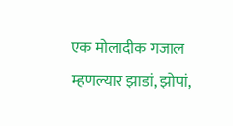एक मोलादीक गजाल म्हणल्यार झाडां, झोपां,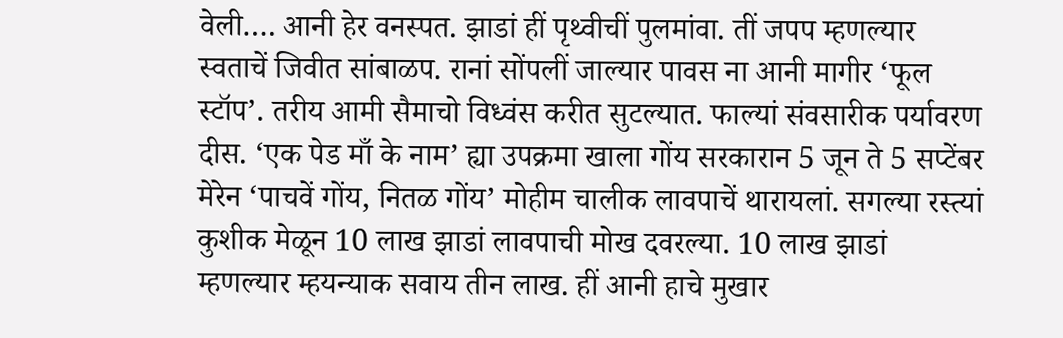वेली…. आनी हेर वनस्पत. झाडां हीं पृथ्वीचीं पुलमांवा. तीं जपप म्हणल्यार स्वताचें जिवीत सांबाळप. रानां सोंपलीं जाल्यार पावस ना आनी मागीर ‘फूल स्टॉप’. तरीय आमी सैमाचो विध्वंस करीत सुटल्यात. फाल्यां संवसारीक पर्यावरण दीस. ‘एक पेड माँ के नाम’ ह्या उपक्रमा खाला गोंय सरकारान 5 जून ते 5 सप्टेंबर मेरेन ‘पाचवें गोंय, नितळ गोंय’ मोहीम चालीक लावपाचें थारायलां. सगल्या रस्त्यां कुशीक मेळून 10 लाख झाडां लावपाची मोख दवरल्या. 10 लाख झाडां म्हणल्यार म्हयन्याक सवाय तीन लाख. हीं आनी हाचे मुखार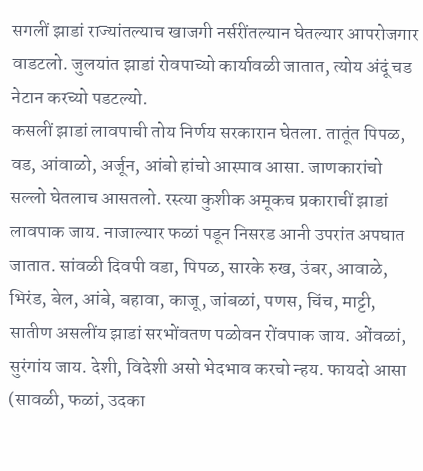सगलीं झाडां राज्यांतल्याच खाजगी नर्सरींतल्यान घेतल्यार आपरोजगार वाडटलो. जुलयांत झाडां रोवपाच्यो कार्यावळी जातात, त्योय अंदूं चड नेटान करच्यो पडटल्यो.
कसलीं झाडां लावपाची तोय निर्णय सरकारान घेतला. तातूंत पिपळ, वड, आंवाळो, अर्जून, आंबो हांचो आस्पाव आसा. जाणकारांचो सल्लो घेतलाच आसतलो. रस्त्या कुशीक अमूकच प्रकाराचीं झाडां लावपाक जाय. नाजाल्यार फळां पडून निसरड आनी उपरांत अपघात जातात. सांवळी दिवपी वडा, पिपळ, सारके रुख, उंबर, आवाळे, भिरंड, बेल, आंबे, बहावा, काजू, जांबळां, पणस, चिंच, माट्टी, सातीण असलींय झाडां सरभोंवतण पळोवन रोंवपाक जाय. ओंवळां, सुरंगांय जाय. देशी, विदेशी असो भेदभाव करचो न्हय. फायदो आसा (सावळी, फळां, उदका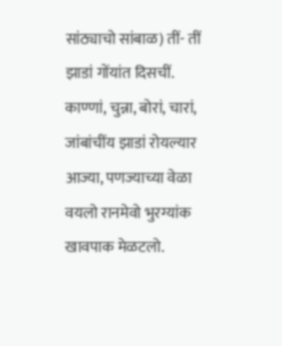सांठ्याचो सांबाळ) तीं- तीं झाडां गोंयांत दिसचीं. काण्णां, चुन्ना, बोरां, चारां, जांबांचींय झाडां रोयल्यार आज्या, पणज्याच्या वेळा वयलो रानमेवो भुरग्यांक खावपाक मेळटलो.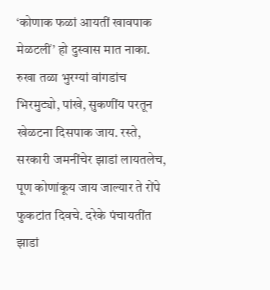‘कोणाक फळां आयतीं खावपाक मेळटलीं’ हो दुस्वास मात नाका. रुखा तळा भुरग्यां वांगडांच भिरमुट्यो, पांखे, सुकणींय परतून खेळटना दिसपाक जाय. रस्ते, सरकारी जमनींचेर झाडां लायतलेच, पूण कोणांकूय जाय जाल्यार ते रोंपे फुकटांत दिवचे. दरेके पंचायतींत झाडां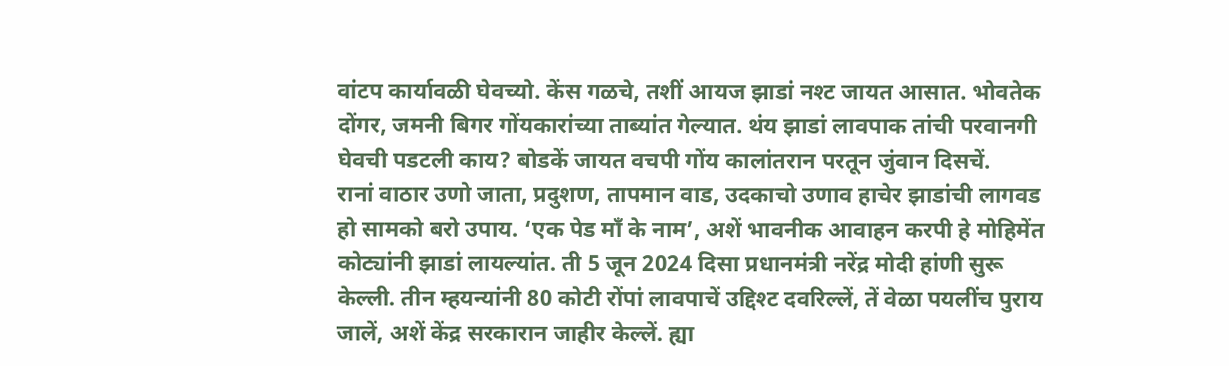वांटप कार्यावळी घेवच्यो. केंस गळचे, तशीं आयज झाडां नश्ट जायत आसात. भोवतेक दोंगर, जमनी बिगर गोंयकारांच्या ताब्यांत गेल्यात. थंय झाडां लावपाक तांची परवानगी घेवची पडटली काय? बोडकें जायत वचपी गोंय कालांतरान परतून जुंवान दिसचें.
रानां वाठार उणो जाता, प्रदुशण, तापमान वाड, उदकाचो उणाव हाचेर झाडांची लागवड हो सामको बरो उपाय. ‘एक पेड माँ के नाम’, अशें भावनीक आवाहन करपी हे मोहिमेंत कोट्यांनी झाडां लायल्यांत. ती 5 जून 2024 दिसा प्रधानमंत्री नरेंद्र मोदी हांणी सुरू केल्ली. तीन म्हयन्यांनी 80 कोटी रोंपां लावपाचें उद्दिश्ट दवरिल्लें, तें वेळा पयलींच पुराय जालें, अशें केंद्र सरकारान जाहीर केल्लें. ह्या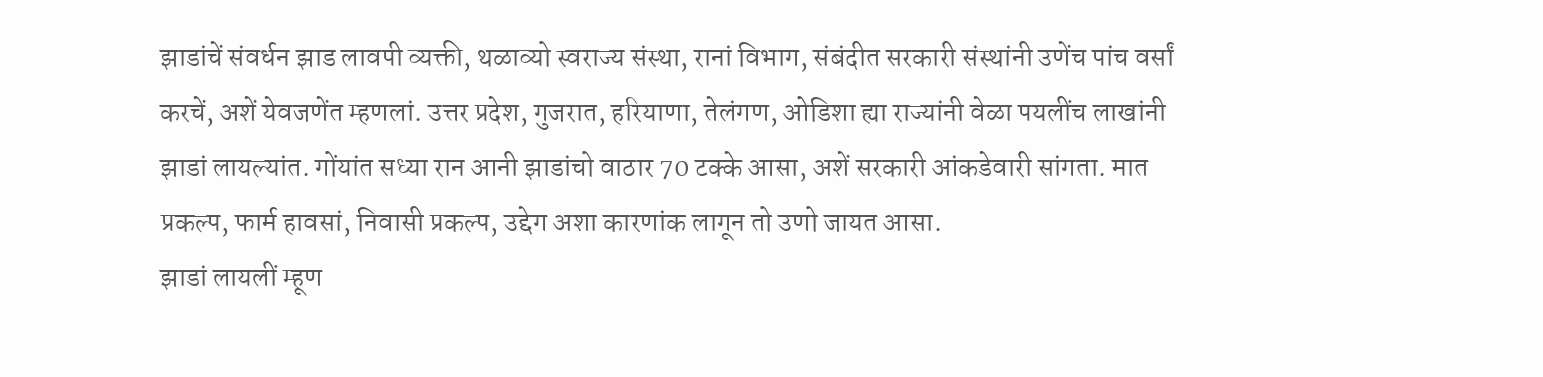झाडांचें संवर्धन झाड लावपी व्यक्ती, थळाव्यो स्वराज्य संस्था, रानां विभाग, संबंदीत सरकारी संस्थांनी उणेंच पांच वर्सां करचें, अशें येवजणेंत म्हणलां. उत्तर प्रदेश, गुजरात, हरियाणा, तेलंगण, ओडिशा ह्या राज्यांनी वेळा पयलींच लाखांनी झाडां लायल्यांत. गोंयांत सध्या रान आनी झाडांचो वाठार 70 टक्के आसा, अशें सरकारी आंकडेवारी सांगता. मात प्रकल्प, फार्म हावसां, निवासी प्रकल्प, उद्देग अशा कारणांक लागून तो उणो जायत आसा.
झाडां लायलीं म्हूण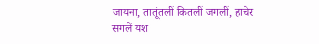जायना, तातूंतलीं कितलीं जगलीं, हाचेर सगलें यश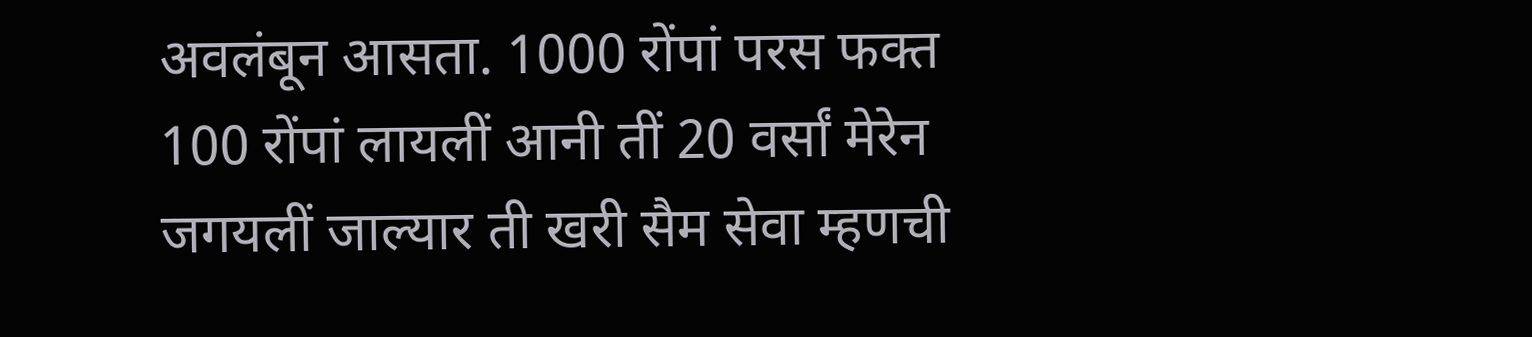अवलंबून आसता. 1000 रोंपां परस फक्त 100 रोंपां लायलीं आनी तीं 20 वर्सां मेरेन जगयलीं जाल्यार ती खरी सैम सेवा म्हणची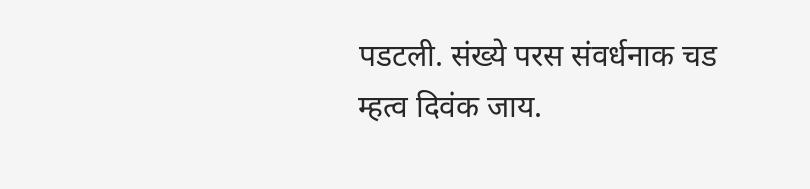पडटली. संख्ये परस संवर्धनाक चड म्हत्व दिवंक जाय.